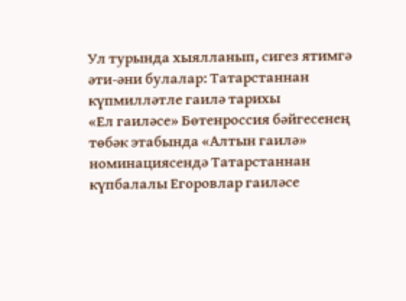Ул турында хыялланып, сигез ятимгә әти-әни булалар: Татарстаннан күпмилләтле гаилә тарихы
«Ел гаиләсе» Бөтенроссия бәйгесенең төбәк этабында «Алтын гаилә» номинациясендә Татарстаннан күпбалалы Егоровлар гаиләсе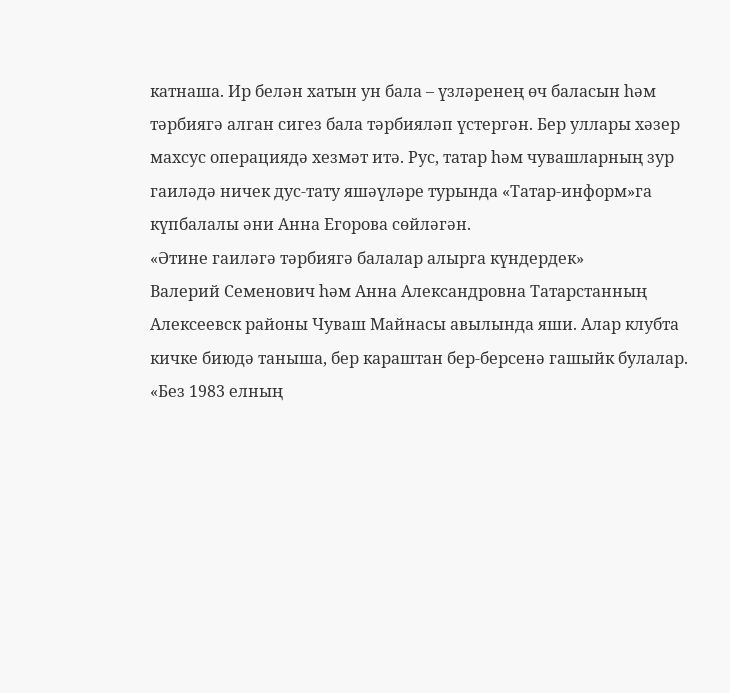катнаша. Ир белән хатын ун бала – үзләренең өч баласын һәм тәрбиягә алган сигез бала тәрбияләп үстергән. Бер уллары хәзер махсус операциядә хезмәт итә. Рус, татар һәм чувашларның зур гаиләдә ничек дус-тату яшәүләре турында «Татар-информ»га күпбалалы әни Анна Егорова сөйләгән.
«Әтине гаиләгә тәрбиягә балалар алырга күндердек»
Валерий Семенович һәм Анна Александровна Татарстанның Алексеевск районы Чуваш Майнасы авылында яши. Алар клубта кичке биюдә таныша, бер караштан бер-берсенә гашыйк булалар.
«Без 1983 елның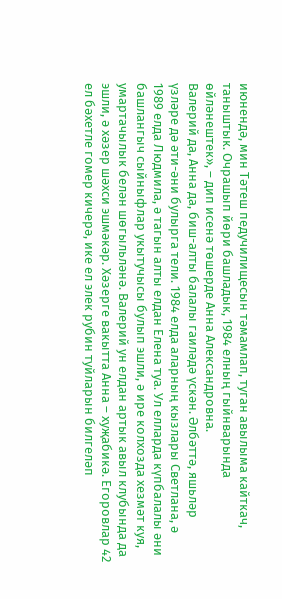июнендә, мин Тәтеш педучилищесын тәмамлап, туган авылыма кайткач, таныштык. Очрашып йөри башладык, 1984 елның гыйнварында өйләнештек», – дип исенә төшерде Анна Александровна.
Валерий да, Анна да, биш-алты балалы гаиләдә үскән. Әлбәттә, яшьләр үзләре дә әти-әни булырга тели. 1984 елда аларның кызлары Светлана, ә 1989 елда Людмила, ә тагын алты елдан Елена туа. Ул елларда күпбалалы әни башлангыч сыйныфлар укытучысы булып эшли, ә ире колхозда хезмәт куя, умартачылык белән шөгыльләнә. Валерий ун елдан артык авыл клубында да эшли, ә хәзер шәхси эшмәкәр. Хәзерге вакытта Анна – хуҗабикә. Егоровлар 42 ел бәхетле гомер кичерә, ике ел элек рубин туйларын билгеләп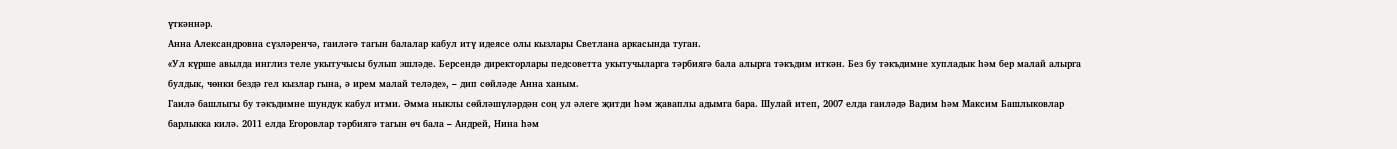үткәннәр.
Анна Александровна сүзләренчә, гаиләгә тагын балалар кабул итү идеясе олы кызлары Светлана аркасында туган.
«Ул күрше авылда инглиз теле укытучысы булып эшләде. Берсендә директорлары педсоветта укытучыларга тәрбиягә бала алырга тәкъдим иткән. Без бу тәкъдимне хупладык һәм бер малай алырга булдык, чөнки бездә гел кызлар гына, ә ирем малай теләде», – дип сөйләде Анна ханым.
Гаилә башлыгы бу тәкъдимне шундук кабул итми. Әмма ныклы сөйләшүләрдән соң ул әлеге җитди һәм җаваплы адымга бара. Шулай итеп, 2007 елда гаиләдә Вадим һәм Максим Башлыковлар барлыкка килә. 2011 елда Егоровлар тәрбиягә тагын өч бала – Андрей, Нина һәм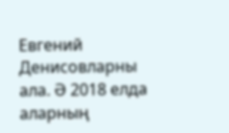Евгений Денисовларны ала. Ә 2018 елда аларның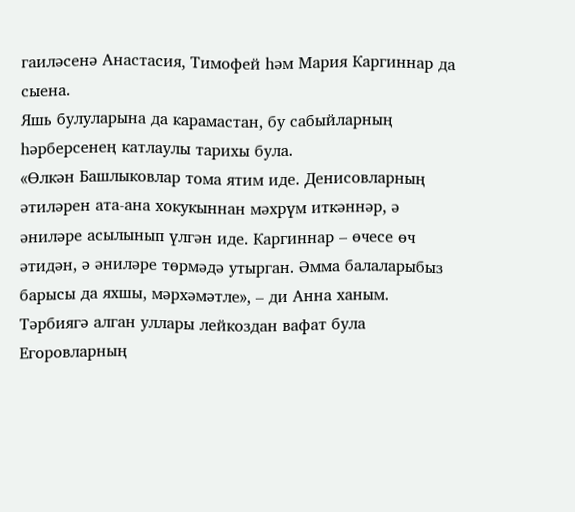гаиләсенә Анастасия, Тимофей һәм Мария Каргиннар да сыена.
Яшь булуларына да карамастан, бу сабыйларның һәрберсенең катлаулы тарихы була.
«Өлкән Башлыковлар тома ятим иде. Денисовларның әтиләрен ата-ана хокукыннан мәхрүм иткәннәр, ә әниләре асылынып үлгән иде. Каргиннар – өчесе өч әтидән, ә әниләре төрмәдә утырган. Әмма балаларыбыз барысы да яхшы, мәрхәмәтле», – ди Анна ханым.
Тәрбиягә алган уллары лейкоздан вафат була
Егоровларның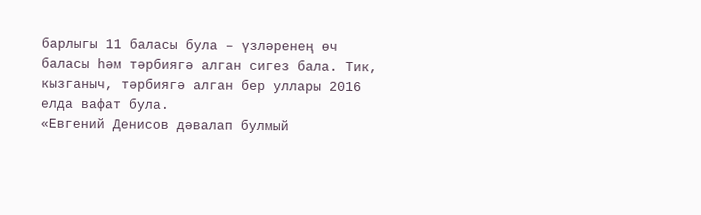барлыгы 11 баласы була – үзләренең өч баласы һәм тәрбиягә алган сигез бала. Тик, кызганыч, тәрбиягә алган бер уллары 2016 елда вафат була.
«Евгений Денисов дәвалап булмый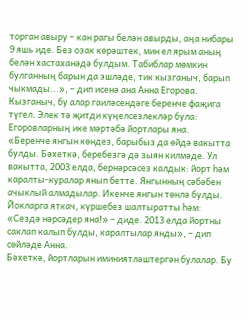торган авыру – кан рагы белән авырды, аңа нибары 9 яшь иде. Без озак көрәштек, мин ел ярым аның белән хастаханәдә булдым. Табиблар мөмкин булганның барын да эшләде, тик кызганыч, барып чыкмады...», – дип исенә ана Анна Егорова.
Кызганыч, бу алар гаиләсендәге беренче фаҗига түгел. Элек тә җитди күңелсезлекләр була: Егоровларның ике мәртәбә йортлары яна.
«Беренче янгын көндез, барыбыз да өйдә вакытта булды. Бәхеткә, беребезгә дә зыян килмәде. Ул вакытта, 2003 елда, бернәрсәсез калдык: йорт һәм каралты-куралар янып бетте. Янгынның сәбәбен ачыклый алмадылар. Икенче янгын төнлә булды. Йокларга яткач, күршебез шалтыратты һәм: «Сездә нәрсәдер яна!» – диде. 2013 елда йортны саклап калып булды, каралтылар янды», – дип сөйләде Анна.
Бәхеткә, йортларын иминиятләштергән булалар. Бу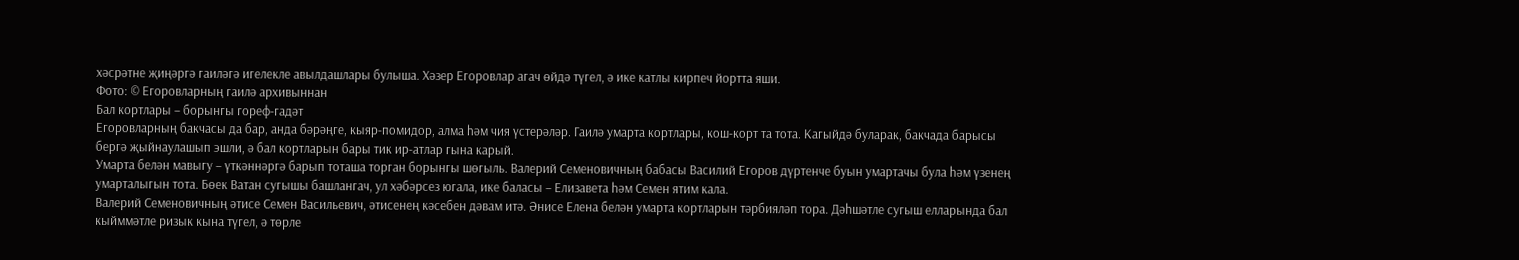хәсрәтне җиңәргә гаиләгә игелекле авылдашлары булыша. Хәзер Егоровлар агач өйдә түгел, ә ике катлы кирпеч йортта яши.
Фото: © Егоровларның гаилә архивыннан
Бал кортлары – борынгы гореф-гадәт
Егоровларның бакчасы да бар, анда бәрәңге, кыяр-помидор, алма һәм чия үстерәләр. Гаилә умарта кортлары, кош-корт та тота. Кагыйдә буларак, бакчада барысы бергә җыйнаулашып эшли, ә бал кортларын бары тик ир-атлар гына карый.
Умарта белән мавыгу – үткәннәргә барып тоташа торган борынгы шөгыль. Валерий Семеновичның бабасы Василий Егоров дүртенче буын умартачы була һәм үзенең умарталыгын тота. Бөек Ватан сугышы башлангач, ул хәбәрсез югала, ике баласы – Елизавета һәм Семен ятим кала.
Валерий Семеновичның әтисе Семен Васильевич, әтисенең кәсебен дәвам итә. Әнисе Елена белән умарта кортларын тәрбияләп тора. Дәһшәтле сугыш елларында бал кыйммәтле ризык кына түгел, ә төрле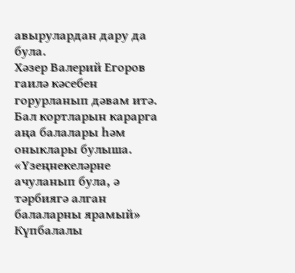авырулардан дару да була.
Хәзер Валерий Егоров гаилә кәсебен горурланып дәвам итә. Бал кортларын карарга аңа балалары һәм оныклары булыша.
«Үзеңнекеләрне ачуланып була, ә тәрбиягә алган балаларны ярамый»
Күпбалалы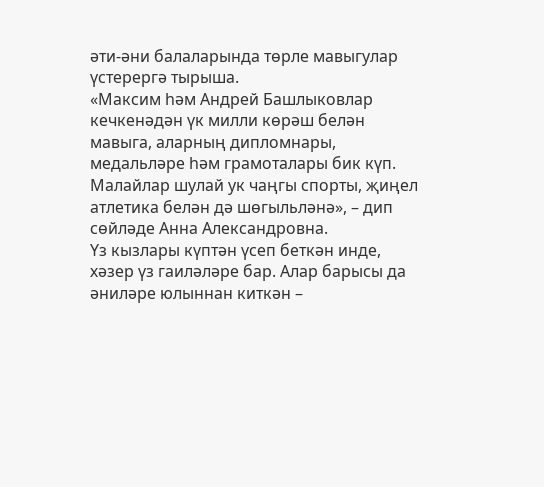әти-әни балаларында төрле мавыгулар үстерергә тырыша.
«Максим һәм Андрей Башлыковлар кечкенәдән үк милли көрәш белән мавыга, аларның дипломнары, медальләре һәм грамоталары бик күп. Малайлар шулай ук чаңгы спорты, җиңел атлетика белән дә шөгыльләнә», – дип сөйләде Анна Александровна.
Үз кызлары күптән үсеп беткән инде, хәзер үз гаиләләре бар. Алар барысы да әниләре юлыннан киткән –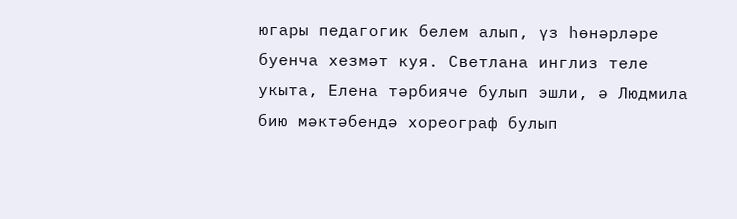югары педагогик белем алып, үз һөнәрләре буенча хезмәт куя. Светлана инглиз теле укыта, Елена тәрбияче булып эшли, ә Людмила бию мәктәбендә хореограф булып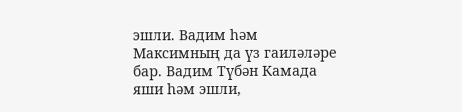эшли. Вадим һәм Максимның да үз гаиләләре бар. Вадим Түбән Камада яши һәм эшли,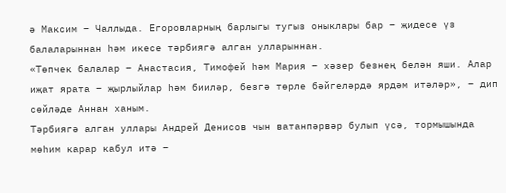ә Максим – Чаллыда. Егоровларның барлыгы тугыз оныклары бар – җидесе үз балаларыннан һәм икесе тәрбиягә алган улларыннан.
«Төпчек балалар – Анастасия, Тимофей һәм Мария – хәзер безнең белән яши. Алар иҗат ярата – җырлыйлар һәм бииләр, безгә төрле бәйгеләрдә ярдәм итәләр», – дип сөйләде Аннан ханым.
Тәрбиягә алган уллары Андрей Денисов чын ватанпәрвәр булып үсә, тормышында мөһим карар кабул итә –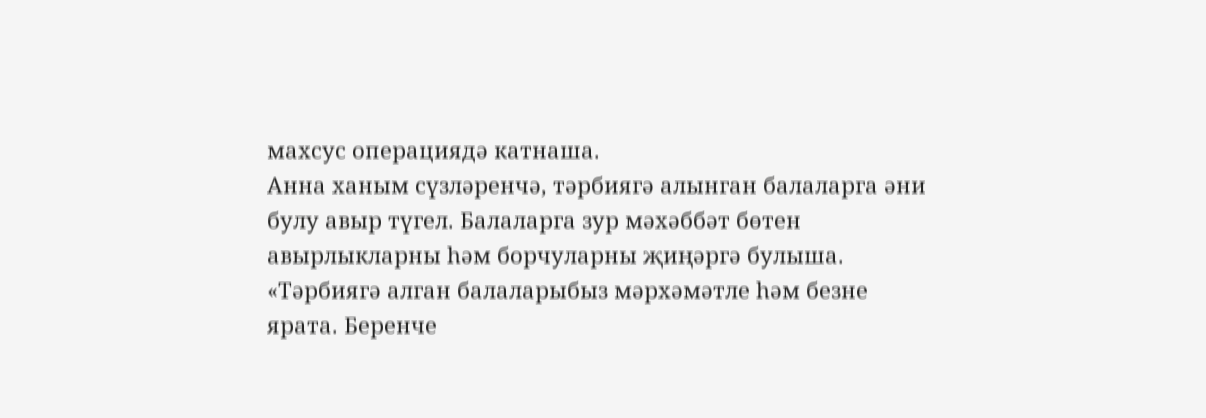махсус операциядә катнаша.
Анна ханым сүзләренчә, тәрбиягә алынган балаларга әни булу авыр түгел. Балаларга зур мәхәббәт бөтен авырлыкларны һәм борчуларны җиңәргә булыша.
«Тәрбиягә алган балаларыбыз мәрхәмәтле һәм безне ярата. Беренче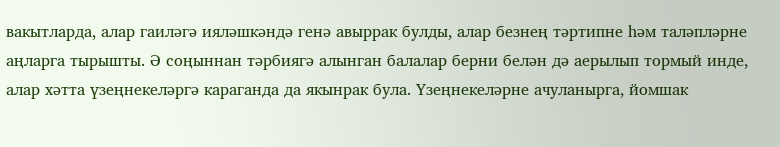вакытларда, алар гаиләгә ияләшкәндә генә авыррак булды, алар безнең тәртипне һәм таләпләрне аңларга тырышты. Ә соңыннан тәрбиягә алынган балалар берни белән дә аерылып тормый инде, алар хәтта үзеңнекеләргә караганда да якынрак була. Үзеңнекеләрне ачуланырга, йомшак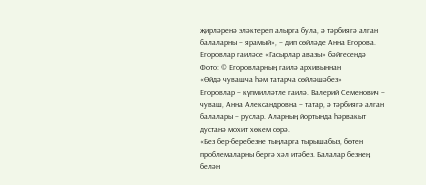җирләренә эләктереп алырга була, ә тәрбиягә алган балаларны – ярамый», – дип сөйләде Анна Егорова.
Егоровлар гаиләсе «Гасырлар авазы» бәйгесендә
Фото: © Егоровларның гаилә архивыннан
«Өйдә чувашча һәм татарча сөйләшәбез»
Егоровлар – күпмилләтле гаилә. Валерий Семенович – чуваш, Анна Александровна – татар, ә тәрбиягә алган балалары – руслар. Аларның йортында һәрвакыт дустанә мохит хөкем сөрә.
«Без бер-беребезне тыңларга тырышабыз, бөтен проблемаларны бергә хәл итәбез. Балалар безнең белән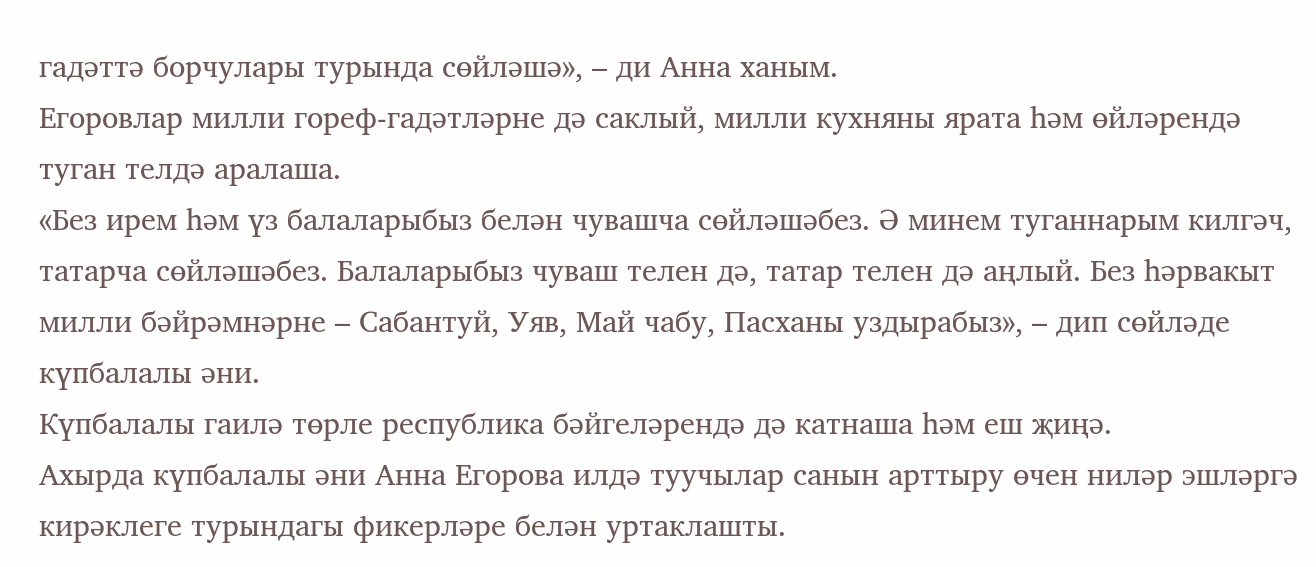гадәттә борчулары турында сөйләшә», – ди Анна ханым.
Егоровлар милли гореф-гадәтләрне дә саклый, милли кухняны ярата һәм өйләрендә туган телдә аралаша.
«Без ирем һәм үз балаларыбыз белән чувашча сөйләшәбез. Ә минем туганнарым килгәч, татарча сөйләшәбез. Балаларыбыз чуваш телен дә, татар телен дә аңлый. Без һәрвакыт милли бәйрәмнәрне – Сабантуй, Уяв, Май чабу, Пасханы уздырабыз», – дип сөйләде күпбалалы әни.
Күпбалалы гаилә төрле республика бәйгеләрендә дә катнаша һәм еш җиңә.
Ахырда күпбалалы әни Анна Егорова илдә туучылар санын арттыру өчен ниләр эшләргә кирәклеге турындагы фикерләре белән уртаклашты.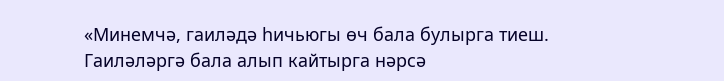«Минемчә, гаиләдә һичьюгы өч бала булырга тиеш. Гаиләләргә бала алып кайтырга нәрсә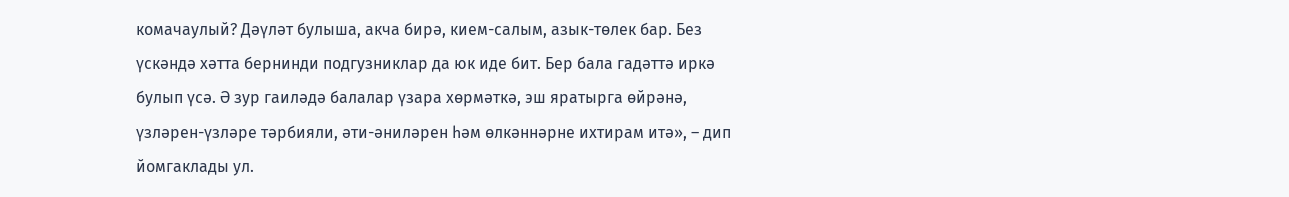комачаулый? Дәүләт булыша, акча бирә, кием-салым, азык-төлек бар. Без үскәндә хәтта бернинди подгузниклар да юк иде бит. Бер бала гадәттә иркә булып үсә. Ә зур гаиләдә балалар үзара хөрмәткә, эш яратырга өйрәнә, үзләрен-үзләре тәрбияли, әти-әниләрен һәм өлкәннәрне ихтирам итә», – дип йомгаклады ул.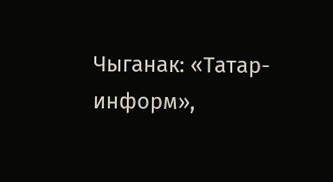Чыганак: «Татар-информ»,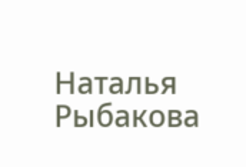Наталья Рыбакова